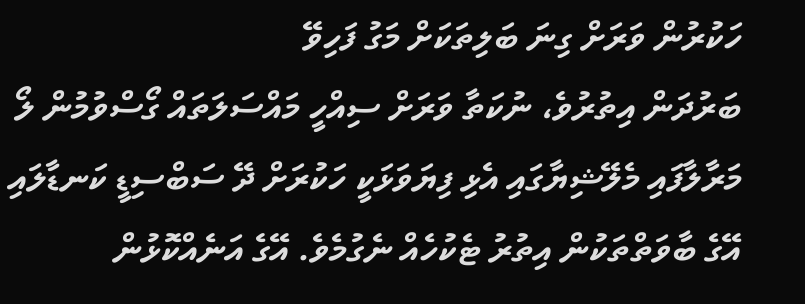ހަކުރުން ވަރަށް ގިނަ ބަލިތަކަށް މަގު ފަހިވޭ
ބަރުދަން އިތުރުވެ، ނުކަތާ ވަރަށް ސިއްހީ މައްސަލަތައް ގޯސްވުމުން ލޯ މަރާލާފައި މެލޭޝިޔާގައި އެޅި ފިޔަވަޅަކީ ހަކުރަށް ދޭ ސަބްސިޑީ ކަނޑާލައި އޭގެ ބާވަތްތަކުން އިތުރު ޓެކުހެއް ނެގުމެވެ. އޭގެ އަނެއްކޮޅުން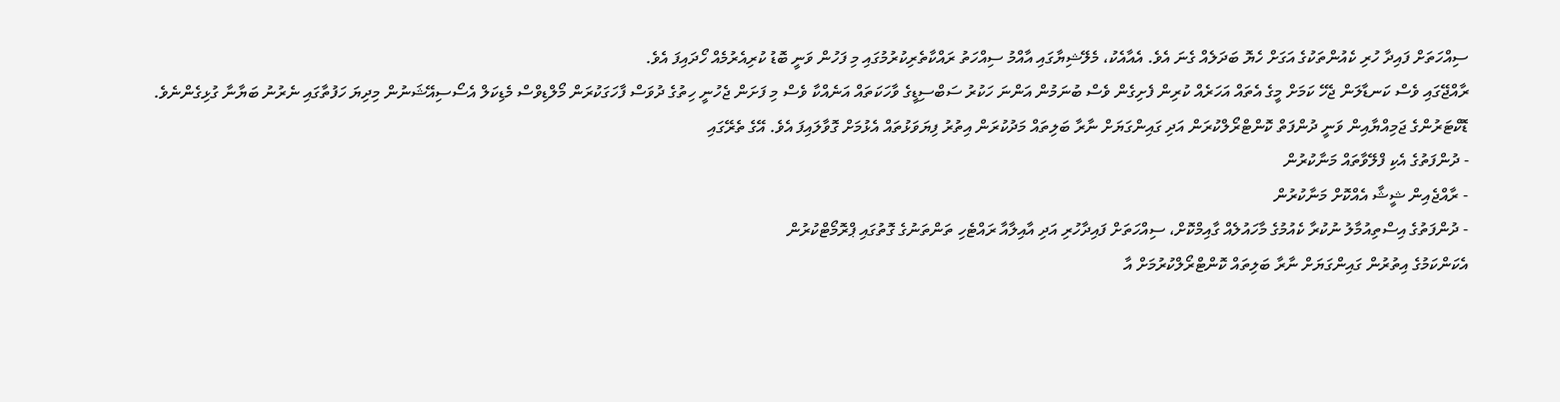ސިއްހަތަށް ފައިދާ ހުރި ކެއުންތަކުގެ އަގަށް ހެޔޮ ބަދަލެއް ގެނަ އެވެ. އެއާއެކު، މެލޭޝިޔާގައި އާއްމު ސިއްހަތު ރައްކާތެރިކުރުމުގައި މި ފަހުން ވަނީ ބޮޑު ކުރިއެރުމެއް ހޯދައިފަ އެވެ.
ރާއްޖޭގައި ވެސް ކަނޑާލަން ޖެހޭ ކަމަށް މީގެ އެތައް އަހަރެއް ކުރިން ފެށިގެން ވެސް ބުނަމުން އަންނަ ހަކުރު ސަބްސިޑީގެ ވާހަކަތައް އަނެއްކާ ވެސް މި ފަށަން ޖެހުނީ ހިތުގެ ދުވަސް ފާހަގަކުރަން މޯލްޑިވްސް މެޑިކަލް އެސޯސިއޭޝަނުން މިދިޔަ ހަފުތާގައި ނެރުނު ބަޔާނާ ގުޅިގެންނެވެ.
ޑޮކްޓަރުންގެ ޖަމިއްޔާއިން ވަނީ ދުންފަތް ކޮންޓްރޯލްކުރަން އަދި ގައިންގަޔަށް ނާރާ ބަލިތައް މަދުކުރަން އިތުރު ފިޔަވަޅުތައް އެޅުމަށް ގޮވާލައިފަ އެވެ. އޭގެ ތެރޭގައި
- ދުންފަތުގެ އެކި ފްލޭވާތައް މަނާކުރުން
- ރާއްޖެއިން ޝީޝާ އެއްކޮށް މަނާކުރުން
- ދުންފަތުގެ އިސްތިއުމާލު ނުކުރާ ކެއުމުގެ މާހައުލެއް ގާއިމްކޮށް، ސިއްހަތަށް ފައިދާހުރި އަދި އާއިލާއާ ރައްޓެހި ތަންތަނުގެ ގޮތުގައި ޕްރޮމޯޓްކުރުން
އެކަންކަމުގެ އިތުރުން ގައިންގަޔަށް ނާރާ ބަލިތައް ކޮންޓްރޯލްކުރުމަށް އާ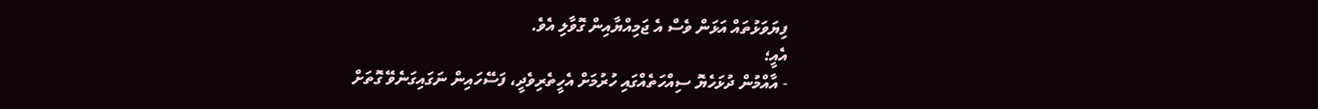ފިޔަވަޅުތައް އަޅަން ވެސް އެ ޖަމިއްޔާއިން ގޮވާލި އެވެ.
އެއީ؛
- އާއްމުން ދުޅަހެޔޮ ސިއްހަތެއްގައި ހުރުމަށް އެހީތެރިވެދީ، ފަސޭހައިން ނަގައިގަނެވޭ ގޮތަށް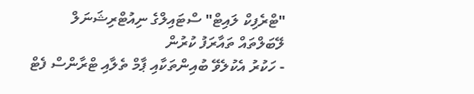"ޓްރެފިކް ލައިޓް" ސްޓައިލްގެ ނިއުޓްރިޝަނަލް ލޭބަލްތައް ތައާރަފު ކުރުން
- ހަކުރު އެކުލެވޭ ބުއިންތަކާއި ޕާމް ތެލާއި ޓްރާންސް ފެޓް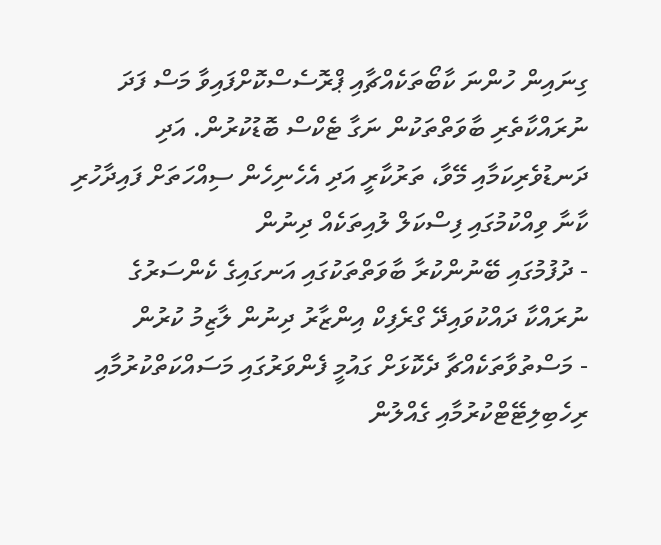ގިނައިން ހުންނަ ކާބޯތަކެއްޗާއި ޕްރޮސެސްކޮށްފައިވާ މަސް ފަދަ ނުރައްކާތެރި ބާވަތްތަކުން ނަގާ ޓެކްސް ބޮޑުކުރުން. އަދި ދަނޑުވެރިކަމާއި މޭވާ، ތަރުކާރީ އަދި އެހެނިހެން ސިއްހަތަށް ފައިދާހުރި ކާނާ ވިއްކުމުގައި ފިސްކަލް ލުއިތަކެއް ދިނުން
- ދުފުމުގައި ބޭނުންކުރާ ބާވަތްތަކުގައި އަނގައިގެ ކެންސަރުގެ ނުރައްކާ ދައްކުވައިދޭ ގްރެފިކް އިންޒާރު ދިނުން ލާޒިމު ކުރުން
- މަސްތުވާތަކެއްޗާ ދެކޮޅަށް ގައުމީ ފެންވަރުގައި މަސައްކަތްކުރުމާއި ރިހެބިލިޓޭޓްކުރުމާއި ގެއްލުން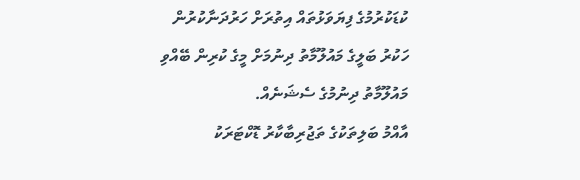ކުޑަކުރުމުގެ ފިޔަވަޅުތައް އިތުރަށް ހަރުދަނާކުރުން
ހަކުރު ބަލީގެ މައުލޫމާތު ދިނުމަށް މީގެ ކުރިން ބޭއްވި މައުލޫމާތު ދިނުމުގެ ސެޝަނެއް.
އާއްމު ބަލިތަކުގެ ތަޖުރިބާކާރު ޑޮކްޓަރަކު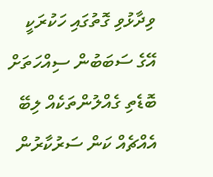ވިދާޅުވި ގޮތުގައި ހަކުރަކީ އޭގެ ސަބަބުން ސިއްހަތަށް ބޮޑެތި ގެއްލުންތަކެއް ލިބޭ އެއްޗެއް ކަން ސަރުކާރުން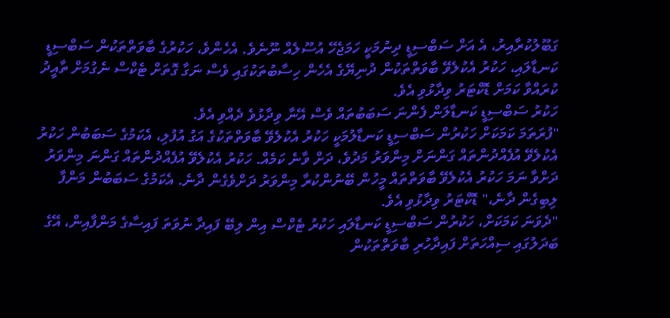ގަބޫލުކުރާއިރު، އެ އަށް ސަބްސިޑީ ދިނުމަކީ ހަމަޖެހޭ އުސޫލެއް ނޫނެވެ. އެހެންވެ، ހަކުރުގެ ބާވަތްތަކުން ސަބްސިޑީ ކަނޑާލައި، ހަކުރު އެކުލެވޭ ބާވަތްތަކުން ދުނިޔޭގެ އެހެން ހިސާބުތަކުގައި ވެސް ނަގާ ގޮތަށް ޓެކްސް ނެގުމަށް ތާއީދު ކުރައްވާ ކަމަށް ޑޮކްޓަރު ވިދާޅުވި އެވެ.
ހަކުރު ސަބްސިޑީ ކަނޑާލަން ފެންނަ ސަބަބުތައް ވެސް އޭނާ ވިދާޅުވެ ދެއްވި އެވެ.
"ފުރަތަމަ ކަމަކަށް ހަކުރުން ސަބްސިޑީ ކަނޑާލުމަކީ ހަކުރު އެކުލެވޭ ބާވަތްތަކުގެ އަގު އުފުލި، އެކަމުގެ ސަބަބުން ހަކުރު އެކުލެވޭ އުފެއްދުންތައް ގަންނަށް މިންވަރު މަދުވެ، ދަށް ވާނެ ކަމެއް. ހަކުރު އެކުލެވޭ އުފެއްދުންތައް ގަންނަ މިންވަރު ދަށްވާ ނަމަ ހަކުރު އެކުލެވޭ ބާވަތްތައް މީހުން ބޭނުންކުރާ މިންވަރު ދަށްވެގެން ދާނެ. އެކަމުގެ ސަބަބުން މަންފާ ލިބިގެން ދާނެ،" ޑޮކްޓަރު ވިދާޅުވި އެވެ.
"ދެވަނަ ކަމަކަށް، ހަކުރުން ސަބްސިޑީ ކަނޑާލައި ހަކުރު ޓެކްސް އިން ލިބޭ ފައިދާ ނުވަތަ ފައިސާގެ މަންފާއިން، އޭގެ ބަދަލުގައި ސިއްހަތަށް ފައިދާހުރި ބާވަތްތަކުން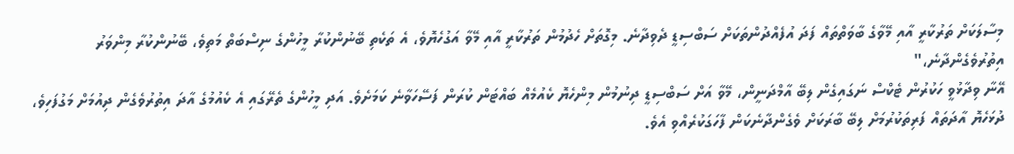މިސާލަކަށް ތަރުކާރީ އާއި މޭވާގެ ބާވަތްތައް ފަދަ އުފެއްދުންތަކަށް ސަބްސިޑީ ދެވިދާނެ. މިގޮތަށް ހެދުމުން ތަރުކާރީ އާއި މޭވާ އަގުހެޔޮވެ، އެ ތަކެތި ބޭނުންކުރާ މީހުންގެ ނިސްބަތް މަތިވެ، ބޭނުންކުރާ މިންވަރު އިތުރުވެގެންދާނެ،"
އޭނާ ވިދާޅުވީ ހަކުރުން ޓެކްސް ނަގައިގެން ލިބޭ އާމްދަނީން، މޭވާ އަށް ސަބްސިޑީ ދިނުމުން މިންހެޔޮ ކެއުމެއް ބައްޓަން ކުރަން ފަސޭހަވާނެ ކަމަށެވެ. އަދި މީހުންގެ ތެރޭގައި އެ ކެއުމުގެ އާދަ އިތުރުވެގެން ދިއުމަށް މަގުފަހިވެ، ދުޅަހެޔޮ އާދަތައް ފަރިތަކުރުމަށް ލިބޭ ބާރަކަށް ވެގެންދާނެކަން ފާހަގަކުރެއްވި އެވެ.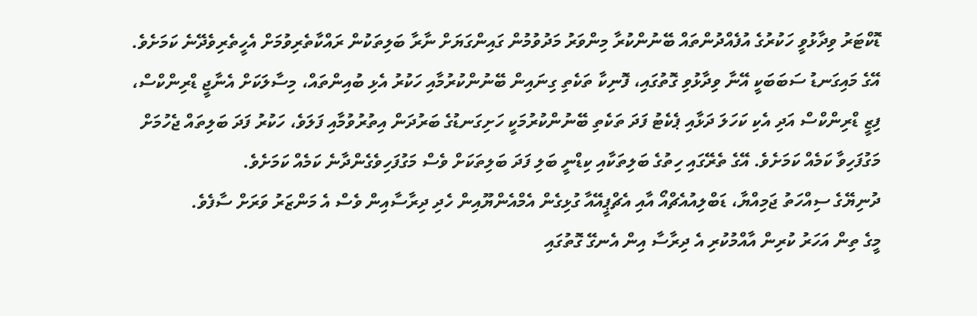ޑޮކްޓަރު ވިދާޅުވީ ހަކުރުގެ އުފެއްދުންތައް ބޭނުންކުރާ މިންވަރު މަދުވުމުން ގައިންގަޔަށް ނާރާ ބަލިތަކުން ރައްކާތެރިވުމަށް އެހީތެރިވެދޭނެ ކަމަށެވެ.
އޭގެ މައިގަނޑު ސަބަބަކީ އޭނާ ވިދާޅުވި ގޮތުގައި، ފޮނިކާ ތަކެތި ގިނައިން ބޭނުންކުރުމާއި ހަކުރު އެޅި ބުއިންތައް، މިސާލަކަށް އެނާޖީ ޑްރިންކްސް، ފިޒީ ޑްރިންކްސް އަދި އެކި ކަހަލަ ދަޅާއި ޕެކެޓު ފަދަ ތަކެތި ބޭނުންކުރުމަކީ ހަށިގަނޑުގެ ބަރުދަން އިތުރުވުމާއި ފަލަވެ، ހަކުރު ފަދަ ބަލިތައް ޖެހުމަށް މަގުފަހިވާ ކަމެއް ކަމަށެވެ. އޭގެ ތެރޭގައި ހިތުގެ ބަލިތަކާއި ކިޑްނީ ބަލި ފަދަ ބަލިތަކަށް ވެސް މަގުފަހިވެގެންދާނެ ކަމެއް ކަމަށެވެ.
ދުނިޔޭގެ ސިއްހަތު ޖަމިއްޔާ، ޑަބްލިއުއެޗްއޯ އާއި އެޗްޕީއޭއާ ގުޅިގެން އެމްއެންޔޫއިން ހެދި ދިރާސާއިން ވެސް އެ މަންޒަރު ވަރަށް ސާފެވެ.
މީގެ ތިން އަހަރު ކުރިން އާއްމުކުރި އެ ދިރާސާ އިން އެނގޭ ގޮތުގައި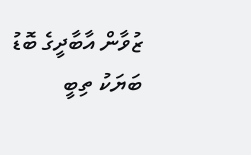ޒުވާން އާބާދީގެ ބޮޑު ބަޔަކު ތިބީ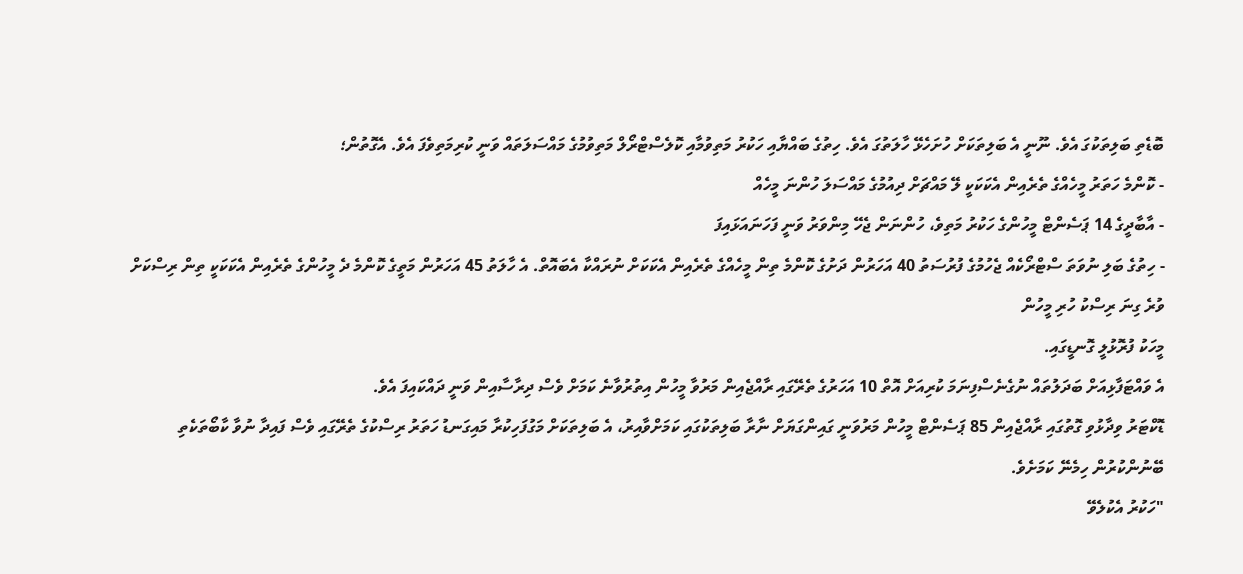ބޮޑެތި ބަލިތަކުގަ އެވެ. ނޫނީ އެ ބަލިތަކަށް ހުށަހެޅޭ ހާލަތުގަ އެވެ. ހިތުގެ ބައްޔާއި ހަކުރު މަތިވުމާއި ކޮލެސްޓްރޯލް މަތިވުމުގެ މައްސަލަތައް ވަނީ ކުރިމަތިވެފަ އެވެ. އެގޮތުން؛
- ކޮންމެ ހަތަރު މީހެއްގެ ތެރެއިން އެކަކަކީ ލޭ މައްޗަށް ދިއުމުގެ މައްސަލަ ހުންނަ މީހެއް
- އާބާދީގެ 14 ޕަސެންޓް މީހުންގެ ހަކުރު މަތިވެ، ހުންނަން ޖެހޭ މިންވަރު ވަނީ ފަހަނައަޅައިފަ
- ހިތުގެ ބަލި ނުވަތަ ސްޓްރޯކެއް ޖެހުމުގެ ފުރުސަތު 40 އަހަރުން ދަށުގެ ކޮންމެ ތިން މީހެއްގެ ތެރެއިން އެކަކަށް ނުރައްކާ އެބައޮތް. އެ ހާލަތު 45 އަހަރުން މަތީގެ ކޮންމެ ދެ މީހުންގެ ތެރެއިން އެކަކަކީ ތިން ރިސްކަށް ވުރެ ގިނަ ރިސްކު ހުރި މީހުން
މީހަކު ފުރޮޅުލީ ގޮނޑީގައި.
އެ ވައްޓަފާޅިއަށް ބަދަލުތައް ނުގެނެސްފިނަމަ ކުރިއަށް އޮތް 10 އަހަރުގެ ތެރޭގައި ރާއްޖެއިން މަރުވާ މީހުން އިތުރުވާނެ ކަމަށް ވެސް ދިރާސާއިން ވަނީ ދައްކައިފަ އެވެ.
ޑޮކްޓަރު ވިދާޅުވި ގޮތުގައި ރާއްޖެއިން 85 ޕަސެންޓް މީހުން މަރުވަނީ ގައިންގަޔަށް ނާރާ ބަލިތަކުގައި ކަމަށްވާއިރު، އެ ބަލިތަކަށް މަގުފަހިކުރާ މައިގަނޑު ހަތަރު ރިސްކުގެ ތެރޭގައި ވެސް ފައިދާ ނުވާ ކާބޯތަކެތި ބޭނުންކުރުން ހިމެނޭ ކަމަށެވެ.
"ހަކުރު އެކުލެވޭ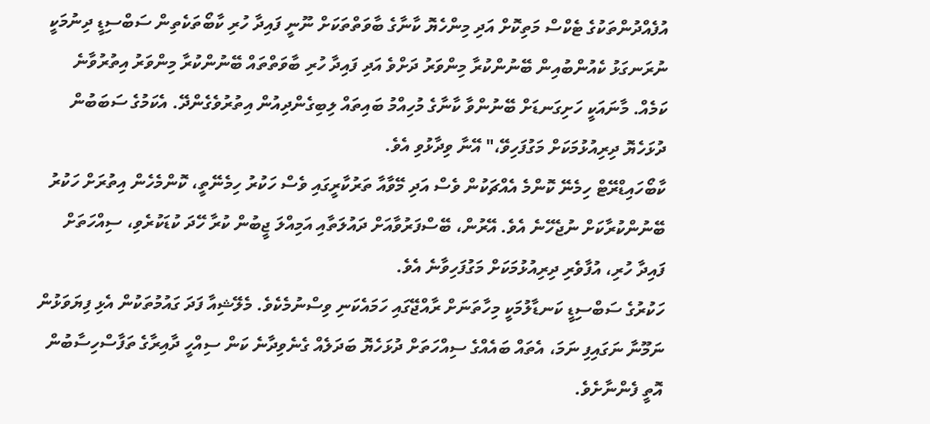އުފެއްދުންތަކުގެ ޓެކްސް މަތިކޮށް އަދި މިންހެޔޮ ކާނާގެ ބާވަތްތަކަށް ނޫނީ ފައިދާ ހުރި ކާބޯތަކެތިން ސަބްސިޑީ ދިނުމަކީ ނުރަނގަޅު ކެއުންބުއިން ބޭނުންކުރާ މިންވަރު ދަށްވެ އަދި ފައިދާ ހުރި ބާވަތްތައް ބޭނުންކުރާ މިންވަރު އިތުރުވާނެ ކަމެއް. މާނައަކީ ހަށިގަނޑަށް ބޭނުންވާ ކާނާގެ މުހިއްމު ބައިތައް ލިބިގެންދިއުން އިތުރުވެގެންދޭ. އެކަމުގެ ސަބަބުން ދުޅަހެޔޮ ދިރިއުޅުމަކަށް މަގުފަހިވޭ،" އޭނާ ވިދާޅުވި އެވެ.
ކާބޯހައިޑްރޭޓް ހިމެނޭ ކޮންމެ އެއްޗަކުން ވެސް އަދި މޭވާއާ ތަރުކާރީގައި ވެސް ހަކުރު ހިމެނޭތީ، ކޮންމެހެން އިތުރަށް ހަކުރު ބޭނުންކުރާކަށް ނުޖެހޭނެ އެވެ. އޭރުން، ބޭސްފަރުވާއަށް ދައުލަތާއި އަމިއްލަ ޖީބުން ކުރާ ހޭދަ ކުޑަކުރެވި، ސިއްހަތަށް ފައިދާ ހުރި، އުފާވެރި ދިރިއުޅުމަކަށް މަގުފަހިވާނެ އެވެ.
ހަކުރުގެ ސަބްސިޑީ ކަނޑާލުމަކީ މިހާތަނަށް ރާއްޖޭގައި ހަމައެކަނި ވިސްނުމެކެވެ. މެލޭޝިއާ ފަދަ ގައުމުތަކުން އެޅި ފިޔަވަޅުން ނަމޫނާ ނަގައިފި ނަމަ، އެތައް ބައެއްގެ ސިއްހަތަށް ދުޅަހެޔޮ ބަދަލެއް ގެނެވިދާނެ ކަން ސިއްހީ ދާއިރާގެ ތަފާސްހިސާބުން އޮތީ ފެންނާށެވެ.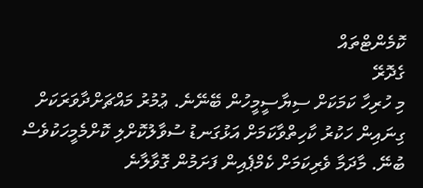ކޮމެންޓްތައް
ގެދޮރޭ
މި ހުރިހާ ކަމަކަށް ސިޔާސީމީހުން ބޭނޭނެ. ޢުމުރު މައްޗަށްދާވަރަކަށް ގިނައިން ހަކުރު ކާހިތްވާކަމަށް އަޅުގަނޑު ސުވާލުކޮށްލި ކޮށްމެމީހަކުވެސް ބުނޭ. މާދަމާ ވެރިކަމަށް ކެމްޕެއިން ފަށަމުން ގޮވާލާނެ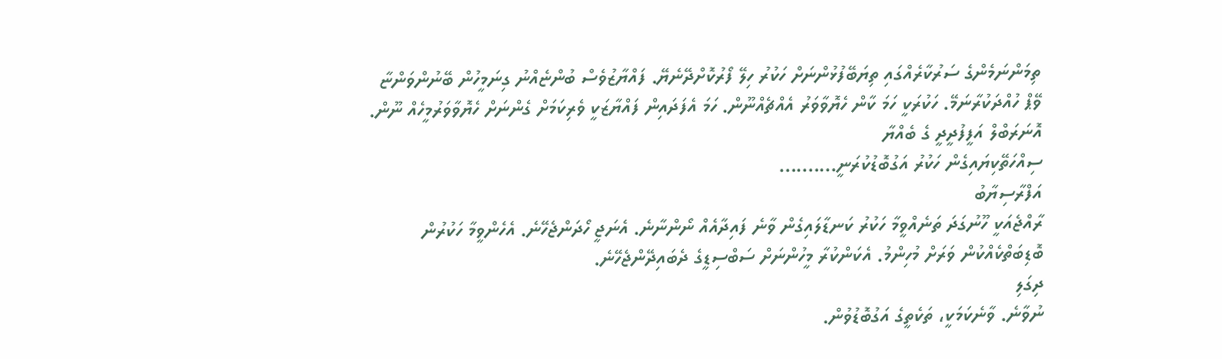ތިމަންނަމެންގެ ސަރުކާރެއްގައި ތިޔަބޭފުޅުންނަށް ހަކުރު ހިލޭ ފޯރުކޮށްދޭނެޔޭ. ފައްޔާޒުވެސް ބުންޏެއްނު ގިނަމީހުން ބޭނުންވަންޏާ ވޭޕް ހުއްދަކުރާނަމޭ. ހަކުރަކީ ހަމަ ކާން ހެޔޮވާވަރު އެއްޗެއްނޫން. ހަމަ އެފަދައިން ފައްޔާޒަކީ ވެރިކަމަށް ގެންނަށް ހެޔޮވާވަރުމީހެއް ނޫން.
އޮނަރަބްލް އަފީފުދީދީ ގެ ބެއްޔާ
ސިއްހަތޭކިޔައިގެން ހަކުރު އަގުބޮޑުކުރަނީ..........
އަފްރާސިޔާބު
ރާއްޖެއަކީ ހޫނުގަދަ ތަނެއްވީމާ ހަކުރު ކަނޑާލައިގެން ވާނެ ފައިދާއެއް ނޯންނާނެ. އެނަޖީ ހޯދަންޖެހޭނެ. އެހެންވީމާ ހަކުރުން ބޮޑިބަތްކެއްކުން ވަރަށް މުހިންމު. އެކަންކުރާ މީހުންނަށް ސަބްސިޑީގެ ދެބައިދޭންޖެހޭނެ.
ދިގަލި
ނުވާނެ. ވާނެކަމަކީ، ތަކެތީގެ އަގުބޮޑުވުން.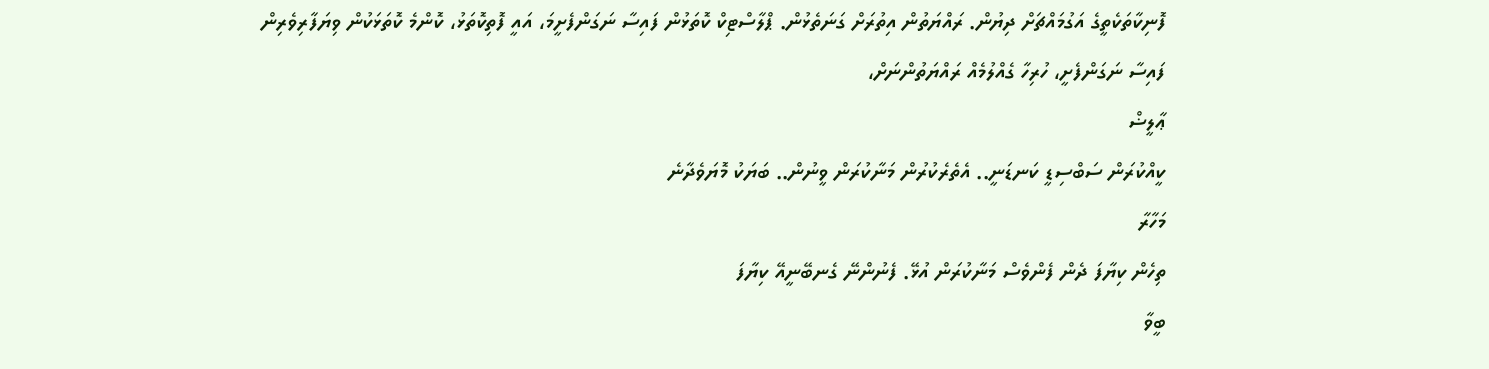ފޮނިކާތަކެތީގެ އަގުމައްޗަށް ދިޔުން. ރައްޔަތުން އިތުރަށް ގަނަތެޅުން. ޕްލާސްޓިކް ކޮތަޅުން ފައިސާ ނަގަންފެށީމަ، އައީ ފޮތިކޮތަޅު، ކޮންމެ ކޮތަޅަކުން ވިޔަފާރިވެރިން ފައިސާ ނަގަންފެށީ، ހުރިހާ ގެއްލުމެއް ރައްޔަތުންނަށް،
ޢާލީޟް
ކީއްކުރަން ސަބްސިޑީ ކަނޑަނީ.. އެތެރެކުރުން މަނާކުރަން ވީނުން.. ބަޔަކު މޮޔަވެދާނެ
މަހާރާ
ތިހެން ކިޔާފަ ދެން ފެންވެސް މަނާކުރަން އުޅޭ. ފެނުންނޭ ގެނބޭނީއޭ ކިޔާފަ
ބީވާ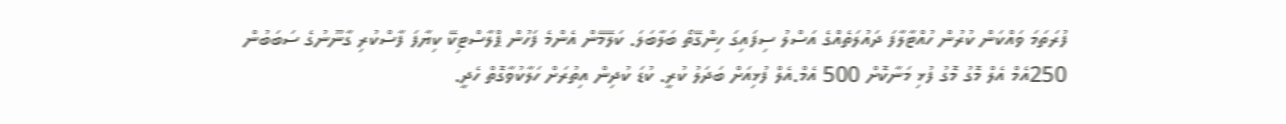ފުރަތަމަ ވައްކަން ކުރުން ހުއްޓާލާފަ ދައުލަތެއްގެ އަސްލު ސިފައިގަ ހިންގޭތޯ ބަލާބަލަ. ކަލޭމޭން އެންމެ ފަހުން ޕްލާސްޓިކޭ ކިޔާފަ ފާސްކުރި ގާނޫނުގެ ސަބަބުން 250އެމް އެލް މޮގު މޮގު ފުޅި މަނާކޮށް 500 އެމް.އެލް ފުޅިއަށް ބަދަލު ކުރީ. ކުޑަ ކުދިން އިތުރަށް ހަލާކުވާގޮތް ހެދީ.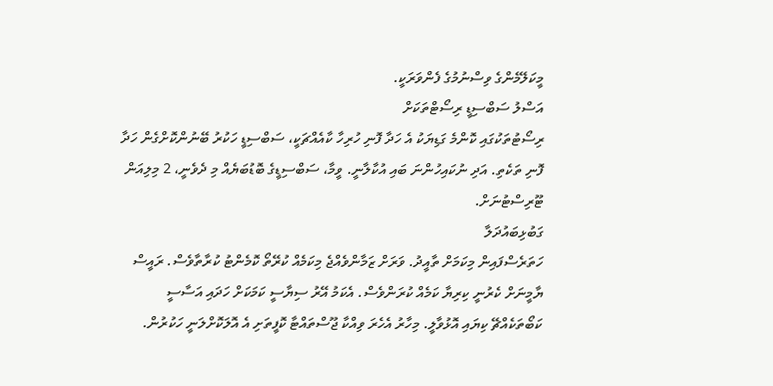މީކަލޭމެންގެ ވިސްނުމުގެ ފެންވަރަކީ.
އަސްލު ސަބްސިޑީ ރިސޯޓްތަކަށް
ރިސޯޓުތަކުގައި ކޮންމެ ގަޑިޔަކު އެ ހަދާ ފޮނި ހުރިހާ ކާއެއްޗަކީ، ސަބްސިޑީ ހަކުރު ބޭނުންކޮށްގެން ހަދާ ފޮނި ތަކެތި. އަދި ނުކައިހުންނަ ބައި އުކާލާނީ. ވީމާ، ސަބްސިޑީގެ ބޮޑުބަޔެއް މި ދެވެނީ، 2 މިލިއަން ޓޫރިސްޓުނަށް.
ގަބުޅިބައުދަލާ
ހަތަރެސްފައިން މިކަމަށް ތާއީދު. ވަރަށް ޒަމާންވެއްޖެ މިކަމެއް ކުރޭތޯ ކޮމެންޓު ކުރާތާވެސް. ރައީސް ޔާމީނަށް ކެރުނީ ކިރިޔާ ކަމެއް ކުރަންވެސް. އެކަމު އޭރު ސިޔާސީ ކަމަކަށް ހަދައި އަސާސީ ކަބޯތަކެއްޗޭ ކިޔައި އޮޅުވާލީ. މިހާރު އެހެރަ ވިއްކާ ޖޫސްތައްޓާ ކޮފީތަށި އެ އޮލަކޮށްލަނީ ހަކުރުން.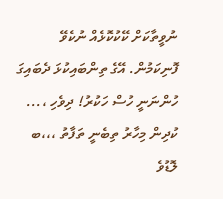ނުވީތާކަށް ކޭކުކޮޅެއް ނުކެވޭ ފޮނިކަމުން. އޭގެ ތިންބައިކުޅަ ދެބައިގަ ހުންނަނީ ހުސް ހަކުރު! ދިވެހި ،... ކުދިން މިހާރު ތިބެނީ ތަފާތު ،،،ބ ލޮޑުވެ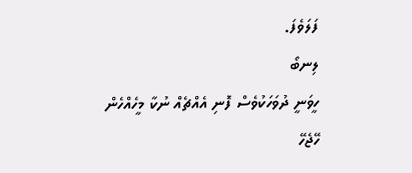ފަލަވެފަ.
ލިނބޯ
ހީވަނީ ދުވަހަކުވެސް ފޮނި އެއްޗެއް ނުކާ މީހެއްހެން
ހޭޖެހޭ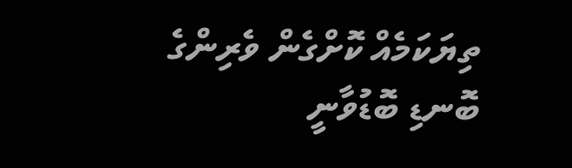ތިޔަކަމެއް ކޮށްގެން ވެރިންގެ ބޮނޑި ބޮޑުވާނީ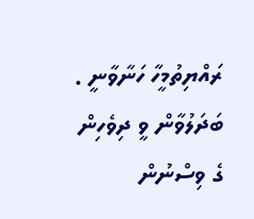ރައްޔިތުމީހާ ހަނާވާނީ . ބަދަލުވާން ވީ ދިވެހިން ގެ ވިސްނުން